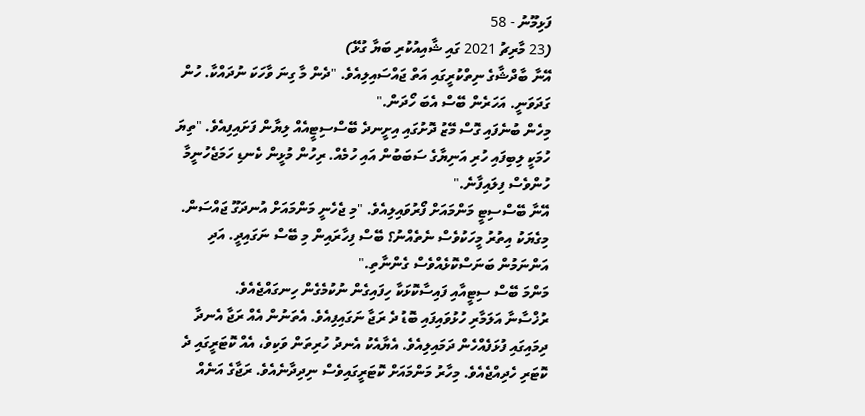ފަޅިމޫނު - 58
(23 މާރިޗު 2021 ގައި ޝާއިއުކުރި ބަޔާ ގުޅޭ)
އޭނާ ބާދްޝާގެ ނިތްކުރީގައި އަތް ޖައްސައިލިއެވެ. "ދެން މާ ގިނަ ވާހަކަ ނުދައްކާ. ހުން ގަދަވަނީ. އަހަރެން ބޭސް އެބަ ހޯދަން."
މިހެން ބުނެފައި ގޮސް މޭޒު ދޮށުގައި އިށީނދެ ބޭސްސިޓީއެއް ލިޔާން ފަށައިފިއެވެ. "ތިޔަ ހުމަކީ ލިބިފައި ހުރި އަނިޔާގެ ސަބަބުން އައި ހުމެއް. ރިހުން މުޅީން ކެނޑި ހަމަޖެހުނީމާ ހުންވެސް ފިލައިފާނެ."
އޭނާ ބޭސްސިޓީ މަންމައަށް ފޯރުވައިލިއެވެ. "މި ޖެހެނީ މަންމައަށް އުނދަގޫ ޖައްސަން. މިގެޔަކު އިތުރު މީހަކުވެސް ނެތެއްނު؟ ބޭސް ފިހާރައިން މި ބޭސް ނަގައިދީ. އަދި އަންނަމުން ބަނަސްކޮޅެއްވެސް ގެންނާތި."
މަންމަ ބޭސް ސިޓީއާއި ފައިސާކޮޅަކާ ހިފައިގެން ނުކުމެގެން ހިނގައްޖެއެވެ.
ރުޚްސާނާ އަލަމާރި ހުޅުވައިފައި ބޮޑު ދެ ރަޖާ ނަގައިފިއެވެ. އެތަނުން އެއް ރަޖާ އެނދާ ދިމައިގައި ފުޅަފެއްހެން ދަމައިލިއެވެ. އެޔާއެކު އެނދު ހުރިތަން ވަކިވެ، އެއް ކޮޓަރީގައި ދެ ކޮޓަރި ހެދިއްޖެއެވެ. މިހާރު މަންމައަށް ކޮޓަރީގައިވެސް ނިދިދާނެއެވެ. ރަޖާގެ އަނެއް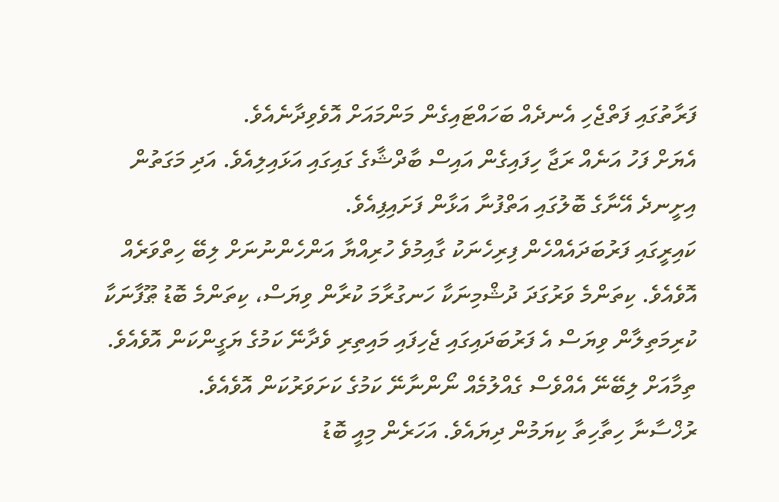ފަރާތުގައި ފަތްޖެހި އެނދެއް ބަހައްޓައިގެން މަންމައަށް އޮވެވިދާނެއެވެ.
އެޔަށް ފަހު އަނެއް ރަޖާ ހިފައިގެން އައިސް ބާދްޝާގެ ގައިގައި އަޅައިލިއެވެ. އަދި މަގަތުން އިށީނދެ އޭނާގެ ބޮލުގައި އަތްފުނާ އަޅާން ފަށައިފިއެވެ.
ކައިރީގައި ފަރުބަދައެއްހެން ފިރިހެނަކު ގާއިމުވެ ހުރިއްޔާ އަންހެންނުނަށް ލިބޭ ހިތްވަރެއް އޮވެއެވެ. ކިތަންމެ ވަރުގަދަ ދުޝްމިނަކާ ހަނގުރާމަ ކުރާން ވިޔަސް، ކިތަންމެ ބޮޑު ޠޫފާނަކާ ކުރިމަތިލާން ވިޔަސް އެ ފަރުބަދައިގައި ޖެހިފައި މައިތިރި ވެދާނޭ ކަމުގެ ޔަގީންކަން އޮވެއެވެ. ތިމާއަށް ލިބޭނޭ އެއްވެސް ގެއްލުމެއް ނޯންނާނޭ ކަމުގެ ކަށަވަރުކަން އޮވެއެވެ.
ރުޚްސާނާ ހިތާހިތާ ކިޔަމުން ދިޔައެވެ. އަހަރެން މިއީ ބޮޑު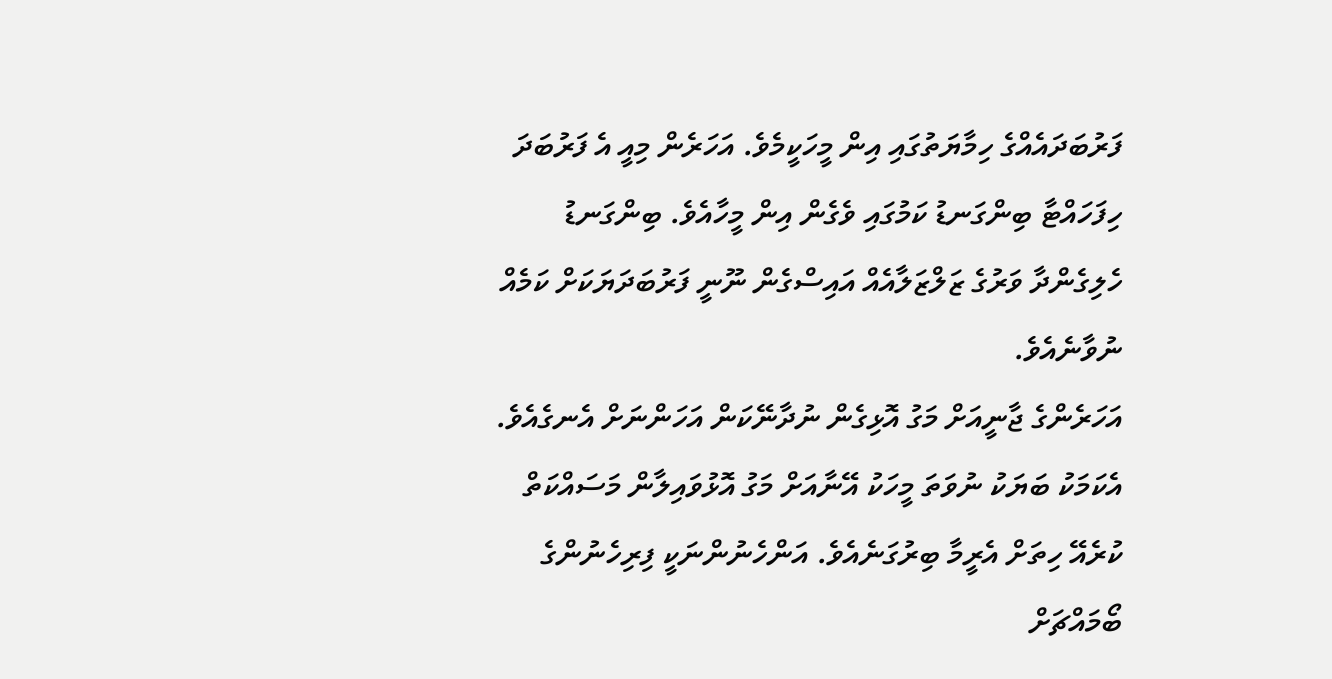ފަރުބަދައެއްގެ ހިމާޔަތުގައި އިން މީހަކީމެވެ. އަހަރެން މިއީ އެ ފަރުބަދަ ހިފަހައްޓާ ބިންގަނޑު ކަމުގައި ވެގެން އިން މީހާއެވެ. ބިންގަނޑު ހެލިގެންދާ ވަރުގެ ޒަލްޒަލާއެއް އައިސްގެން ނޫނީ ފަރުބަދަޔަކަށް ކަމެއް ނުވާނެއެވެ.
އަހަރެންގެ ޖާނީއަށް މަގު އޮޅިގެން ނުދާނޭކަން އަހަންނަށް އެނގެއެވެ. އެކަމަކު ބަޔަކު ނުވަތަ މީހަކު އޭނާއަށް މަގު އޮޅުވައިލާން މަސައްކަތް ކުރެއޭ ހިތަށް އެރީމާ ބިރުގަނެއެވެ. އަންހެނުންނަކީ ފިރިހެނުންގެ ބޯމައްޗަށް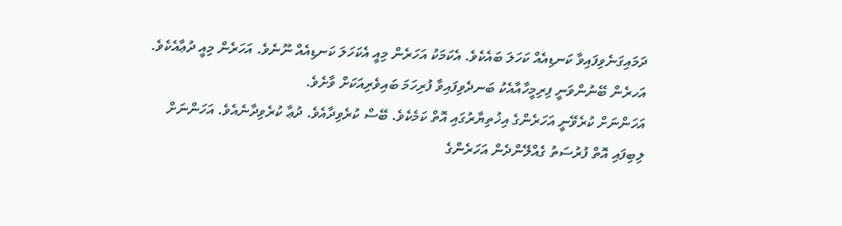ދަމައިގަނެވިފައިވާ ކަނޑިއެއް ކަހަލަ ބައެކެވެ. އެކަމަކު އަހަރެން މިއީ އެކަހަލަ ކަނޑިއެއް ނޫނެވެ. އަހަރެން މިއީ ދުޢާއެކެވެ. އަހރެން ބޭނުންވަނީ ފިރިމީހާއާއެކު ބަނދެވިފައިވާ ފުރިހަމަ ބައިވެރިއަކަށް ވާށެވެ.
އަހަންނަށް ކުރެވޭނީ އަހަރެންގެ އިޚުތިޔާރުގައި އޮތް ކަމެކެވެ. ބޭސް ކުރެވިދާއެވެ. ދުޢާ ކުރެވިދާނެއެވެ. އަހަންނަށް ލިބިފައި އޮތް ފުރުސަތު ގެއްލޭންދެން އަހަރެންގެ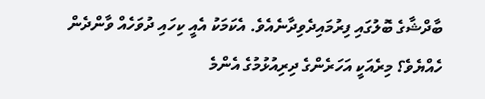ބާދްޝާގެ ބޮލުގައި ފިރުމައިދެވިދާނެއެވެ. އެކަމަކު އެއީ ކިހައި ދުވަހެއް ވާންދެން ހެއްޔެވެ؟ މިރެއަކީ އަހަރެންގެ ދިރިއުޅުމުގެ އެންމެ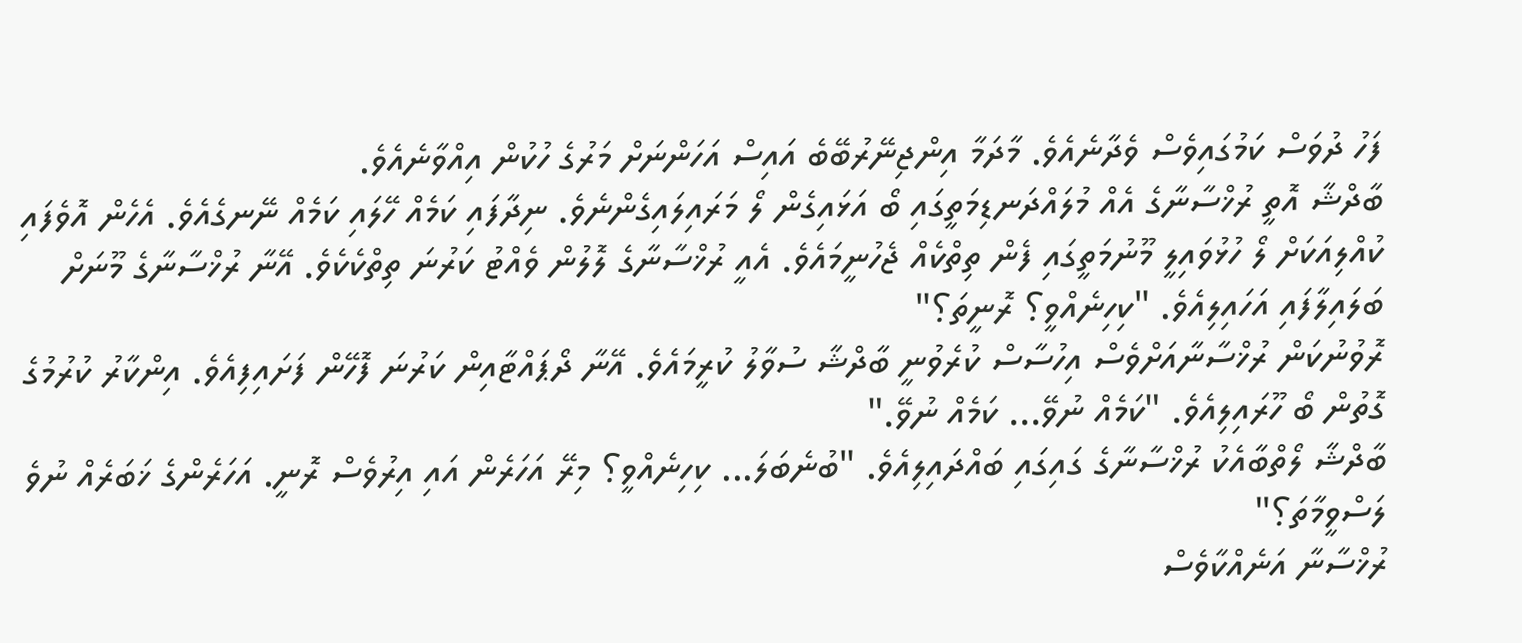ފަހު ދުވަސް ކަމުގައިވެސް ވެދާނެއެވެ. މާދަމާ އިންޖިނޭރުބޭބެ އައިސް އަހަންނަށް މަރުގެ ހުކުން އިއްވާނެއެވެ.
ބާދްޝާ އޮތީ ރުޚްސާނާގެ އެއް މުލައްދަނޑިމަތީގައި ބޯ އަޅައިގެން ލޯ މަރައިލައިގެންނެވެ. ނިދާފައި ކަމެއް ހޭލައި ކަމެއް ނޭނގެއެވެ. އެހެން އޮވެފައި ކުއްލިއަކަށް ލޯ ހުޅުވައިލީ މޫނުމަތީގައި ފެން ތިތްކެއް ޖެހުނީމައެވެ. އެއީ ރުޚްސާނާގެ ލޮލުން ވެއްޓު ކަރުނަ ތިތްކެކެވެ. އޭނާ ރުޚްސާނާގެ މޫނަށް ބަލައިލާފައި އަހައިލިއެވެ. "ކިހިނެއްވީ؟ ރޮނީތަ؟"
ރޮވުނުކަން ރުޚްސާނާއަށްވެސް އިހުސާސް ކުރެވުނީ ބާދްޝާ ސުވާލު ކުރީމައެވެ. އޭނާ ދޯޕައްޓާއިން ކަރުނަ ފޮހޭން ފަށައިފިއެވެ. އިންކާރު ކުރުމުގެ ގޮތުން ބޯ ހޫރައިލިއެވެ. "ކަމެއް ނުވޭ... ކަމެއް ނުވޭ."
ބާދްޝާ ލޯތްބާއެކު ރުޚްސާނާގެ ގައިގައި ބައްދައިލިއެވެ. "ބުނެބަލަ... ކިހިނެއްވީ؟ މިރޭ އަހަރެން އައި އިރުވެސް ރޮނީ. އަހަރެންގެ ޚަބަރެއް ނުވެ ލަސްވީމާތަ؟"
ރުޚްސާނާ އަނެއްކާވެސް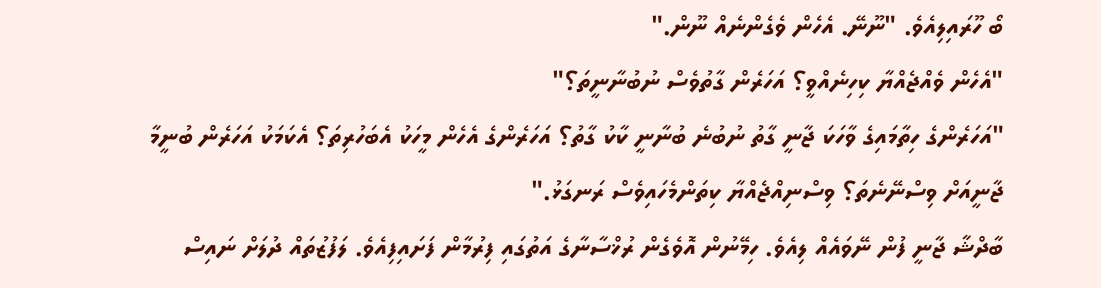ބޯ ހޫރައިލިއެވެ. "ނޫނޭ. އެހެން ވެގެންނެއް ނޫން."
"އެހެން ވެއްޖެއްޔާ ކިހިނެއްވީ؟ އަހަރެން ގާތުވެސް ނުބުނާނީތަ؟"
"އަހަރެންގެ ހިތާމައިގެ ވާހަކަ ޖާނީ ގާތު ނުބުނެ ބުނާނީ ކާކު ގާތު؟ އަހަރެންގެ އެހެން މީހަކު އެބަހުރިތަ؟ އެކަމަކު އަހަރެން ބުނީމާ ޖާނީއަށް ވިސްނޭނެތަ؟ ވިސްނިއްޖެއްޔާ ކިތަންމެހައިވެސް ރަނގަޅު."
ބާދްޝާ ޖާނީ ފުން ނޭވައެއް ލިއެވެ. ހިމޭނުން އޮވެގެން ރުޚްސާނާގެ އަތުގައި ފިރުމާން ފަށައިފިއެވެ. ލަފުޒުތައް ދުލަށް ނައިސް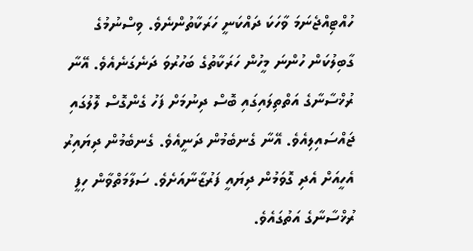ހުއްޓިއްޖެނަމަ ވާހަކަ ދައްކަނީ ހަރަކާތުންނެވެ. ވިސްނުމުގެ ގާބިލުކަން ހުންނަ މީހުން ހަރަކާތުގެ ބަހުރުވަ ދަނެގަނެއެވެ. އޭނާ ރުޚްސާނާގެ އަތްތިލައިގައި ބޮސް ދިނުމަށް ފަހު ގެންގޮސް ލޮލުގައި ޖައްސައިލިއެވެ. އޭނާ ގެނބެމުން ދަނީއެވެ. ގެނބެމުން ދިޔައިރު އެހީއަށް އެދި ގޮވަމުން ދިޔައީ ފަރުޒާނާއަށެވެ. ސަލާމަތްވާން ހިފީ ރުޚްސާނާގެ އަތުގައެވެ.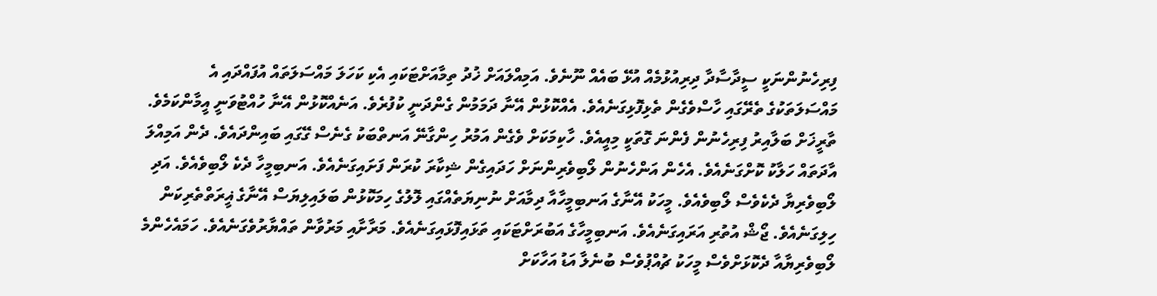ފިރިހެނުންނަކީ ސީދާސާދާ ދިރިއުޅުމެއް އުޅޭ ބައެއް ނޫނެވެ. އަމިއްލައަށް ޚުދު ތިމާއަށްޓަކައި އެކި ކަހަލަ މައްސަލަތައް އުފައްދައި އެ މައްސަލަތަކުގެ ތެރޭގައި ހާސްވެގެން ތެޅިފޮޅިގަނެއެވެ. އެއްކޮޅުން އޭނާ ދަމަމުން ގެންދަނީ ކުފުރެވެ. އަނެއްކޮޅުން އޭނާ ހުއްޓުވަނީ އީމާންކަމެވެ. ތާރީޚަށް ބަލާއިރު ފިރިހެނުން ފެންނަ ގޮތަކީ މިއީއެވެ. ހާކިމަކަށް ވެގެން އަމުރު ހިންގާނޭ އަނތްބަކު ގެނެސް ގޭގައި ބައިންދައެވެ. ދެން އަމިއްލަ އާދަތައް ހަލާކު ކޮށްގަނެއެވެ. އެހެން އަންހެނުން ލޯބިވެރިންނަށް ހަދައިގެން ޝިކާރަ ކުރަން ފަށައިގަނެއެވެ. އަނބިމީހާ ދެކެ ލޯބިވެއެވެ. އަދި ލޯބިވެރިޔާ ދެކެވެސް ލޯބިވެއެވެ. މީހަކު އޭނާގެ އަނބިމީހާއާ ދިމާއަށް ނުނިޔަތެއްގައި ލޮލުގެ ހިމަކޮޅުން ބަލައިލިޔަސް އޭނާގެ ޣީރަތްތެރިކަން ހިލިގަނެއެވެ. ޖޯޝް އުތުރި އަރައިގަނެއެވެ. އަނބިމީހާގެ އަބުރަށްޓަކައި ތަޅައިފޮޅައިގަނެއެވެ. މަރާށާއި މަރުވާން ތައްޔާރުވެގަނެއެވެ. ހަމައެހެންމެ ލޯބިވެރިޔާއާ ދެކޮޅަށްވެސް މީހަކު ޗުއްޕުވެސް ބުނެލާ އަޑު އަހާކަށް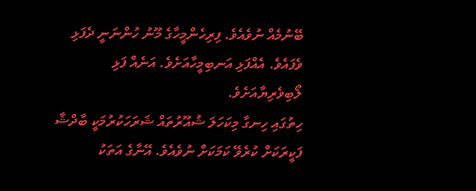ބޭނުމެއް ނުވެއެވެ. ފިރިހެންމީހާގެ މޫނު ހުންނަނީ ދެފަޅި ވެފައެވެ. އެއްފަޅި އަނބިމީހާއަށެވެ. އަނެއް ފަޅި ލޯބިވެރިޔާއަށެވެ.
ހިތުގައި ހިނގާ މިކަހަލަ ޝުއޫރުތައް ޝަރަހަކުރުމަކީ ބާދްޝާ ފަކީރަކަށް ކުރެވޭ ކަމަކަށް ނުވެއެވެ. އޭނާގެ އަތަކު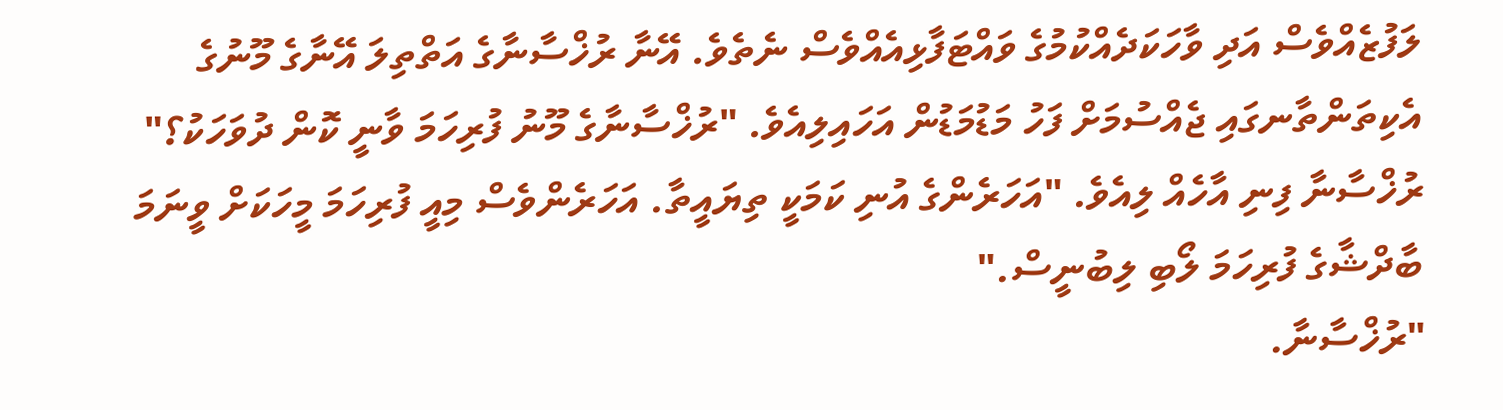ލަފުޒެއްވެސް އަދި ވާހަކަދެއްކުމުގެ ވައްޓަފާޅިއެއްވެސް ނެތެވެ. އޭނާ ރުޚްސާނާގެ އަތްތިލަ އޭނާގެ މޫނުގެ އެކިތަންތާނގައި ޖެއްސުމަށް ފަހު މަޑުމަޑުން އަހައިލިއެވެ. "ރުޚްސާނާގެ މޫނު ފުރިހަމަ ވާނީ ކޮން ދުވަހަކު؟"
ރުޚްސާނާ ފިނި އާހެއް ލިއެވެ. "އަހަރެންގެ އުނި ކަމަކީ ތިޔައީތާ. އަހަރެންވެސް މިއީ ފުރިހަމަ މީހަކަށް ވީނަމަ ބާދްޝާގެ ފުރިހަމަ ލޯބި ލިބުނީސް."
"ރުޚްސާނާ.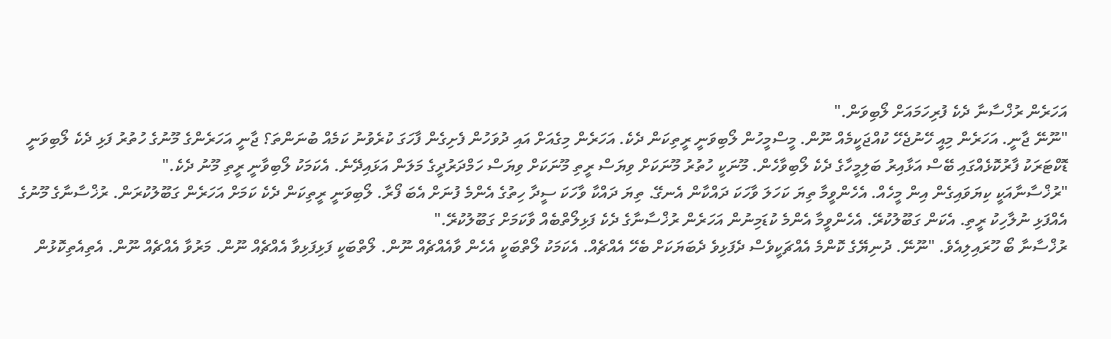އަހަރެން ރުޚްސާނާ ދެކެ ފުރިހަމައަށް ލޯބިވަން."
"ނޫނޭ ޖާނީ. އަހަރެން މިއީ ހޭނުޖެހޭ ކުއްޖަކީމެއް ނޫން. މީސްމީހުން ލޯބިވަނީ ރީތިކަން ދެކެ. އަހަރެން މިގެއަށް އައި ދުވަހުން ފެށިގެން ފާހަގަ ކުރެވުނު ކަމެއް ބުނަންތަ؟ ޖާނީ އަހަރެންގެ މޫނުގެ ހުތުރު ފަޅި ދެކެ ލޯބިވަނީ ޑޮކްޓަރަކު ފާރުކޮޅެއްގައި ބޭސް އަޅާއިރު ބަލިމީހާގެ ދެކެ ލޯބިވާހެން. މޫނަކީ ހުތުރު މޫނަކަށް ވިޔަސް ރީތި މޫނަކަށް ވިޔަސް ހަމްދަރުދީގެ މަލަން އަޅައިދޭނެ. އެކަމަކު ލޯބިވާނީ ރީތި މޫނު ދެކެ."
"ރުޚްސާނާއަކީ ކިޔަވައިގެން އިން މީހެއް. އެހެންވީމާ ތިޔަ ކަހަލަ ވާހަކަ ދައްކާން އެނގޭ. ތިޔަ ދައްކާ ވާހަކަ ސީދާ ހިތުގެ އެންމެ ފުނަށް އެބަ ފޯރާ. ލޯބިވަނީ ރީތިކަން ދެކެ ކަމަށް އަހަރެން ގަބޫލުކުރަން. ރުޚްސާނާގެ މޫނުގެ އެއްފަޅި ނުލާހިކު ރީތި. އެކަން ގަބޫލުކުރޭ. އެހެންވީމާ އެންމެ ކުޑަމިނުން އަހަރެން ރުޚްސާނާގެ ދެކެ ފަޅިލޯތްބެއް ވާކަމަށް ގަބޫލުކުރޭ."
ރުޚްސާނާ ބޯ ހޫރައިލިއެވެ. "ނޫނޭ. ދުނިޔޭގެ ކޮންމެ އެއްޗަކީވެސް ދެފަޅިވެ ދެބަޔަކަށް ބެހޭ އެއްޗެއް. އެކަމަކު ލޯތްބަކީ އެހެން ވާއެއްޗެއް ނޫން. ލޯތްބަކީ ފަޅިފަޅިވާ އެއްޗެއް ނޫން. މަރުވާ އެއްޗެއް ނޫން. އެތިއެތިކޮޅުން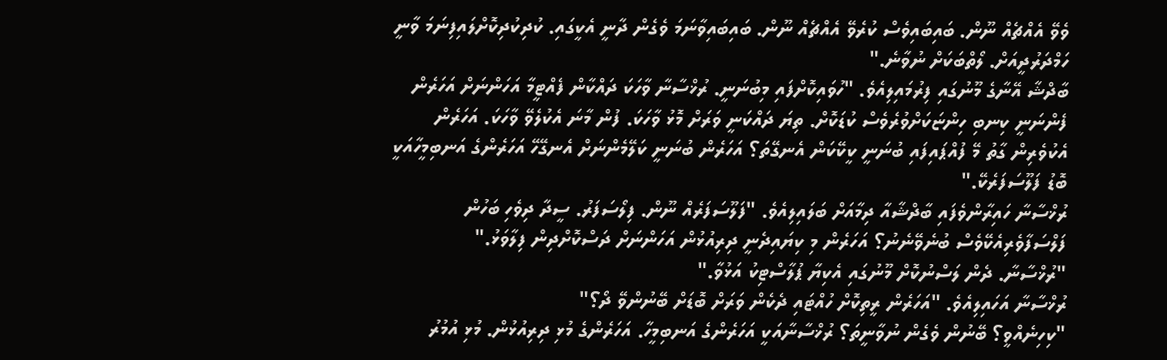ވެވޭ އެއްޗެއް ނޫން. ބައިބައިވެސް ކުރެވޭ އެއްޗެއް ނޫން. ބައިބައިވާނަމަ ވެގެން ދާނީ އެކީގައި. ކުދިކުދިކޮށްލައިފިނަމަ ވާނީ ހަމްދަރުދީއަށް. ލޯތްބަކަށް ނުވާނެ."
ބާދްޝާ އޭނާގެ މޫނުގައި ފިރުމައިލިއެވެ. "ހުވައިކޮށްފައި މިބުނަނީ. ރުޚްސާނާ ވާހަކަ ދައްކާން ފެއްޓީމާ އަހަންނަށް އަހަރެން ފެންނަނީ ކިނބި ހިންޏަކަށްވުރެވެސް ކުޑަކޮށް. ތިޔަ ދައްކަނީ ވަރަށް މޮޅު ވާހަކަ. ފުން މާނަ އެކުލެވޭ ވާހަކަ. އަހަރެން އެކުވެރިން ގާތު މޭ ފުއްޕައިފައި ބުނަނީ ކީކޭކަން އެނގޭތަ؟ އަހަރެން ބުނަނީ ކަލޭމެންނަށް އެނގޭހޭ އަހަރެންގެ އަނބިމީހާއަކީ ބޮޑު ފަލޫސަފަރެކޭ."
ރުޚްސާނާ ހައިރާންވެފައި ބާދްޝާއާ ދިމާއަށް ބަލައިލިއެވެ. "ފަލޫސަފަރެއް ނޫން. ފިލޯސަފަރު. ސީދާ ދިވެހި ބަހުން ފަލްސަފާވެރިއެކޭވެސް ބުނެވޭނެނު؟ އަހަރެން މި ކިޔައިދެނީ ދިރިއުޅުން އަހަންނަށް ދަސްކޮށްދިން ފިލާވަޅު."
"ރުޚްސާނާ. ދެން ލަސްނުކޮށް މޫނުގައި އެކިޔާ ޕުލާސްޓިކު އަޅުވާ."
ރުޚްސާނާ އަހައިލިއެވެ. "އަހަރެން ރީތިކޮށް ހުއްޓައި ދެކެން ވަރަށް ބޮޑަށް ބޭނުންވޭ ދޯ؟"
"ކިހިނެއްވީ؟ ބޭނުން ވެގެން ނުވާނީތަ؟ ރުޚްސާނާއަކީ އަހަރެންގެ އަނބިމީހާ. އަހަރެންގެ މުޅި ދިރިއުޅުން. މުޅި އުމުރު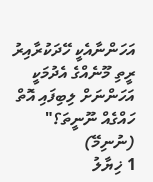އަހަންނާއެކީ ހޭދަކުރާއިރު ރީތި މޫނެއްގެ އެދުމަކީ އަހަންނަށް ލިބިފައި އޮތް ހައްގެއް ނޫނީތަ؟"
(ނުނިމޭ)
1 ޚިޔާލު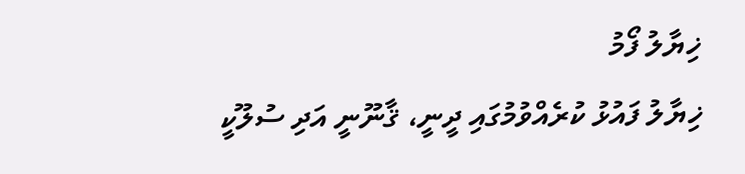ޚިޔާލު ފޯމު
ޚިޔާލު ފައުޅު ކުރެއްވުމުގައި ދީނީ، ޤާނޫނީ އަދި ސުލޫކީ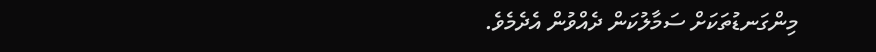މިންގަނޑުތަކަށް ސަމާލުކަން ދެއްވުން އެދެމެވެ.